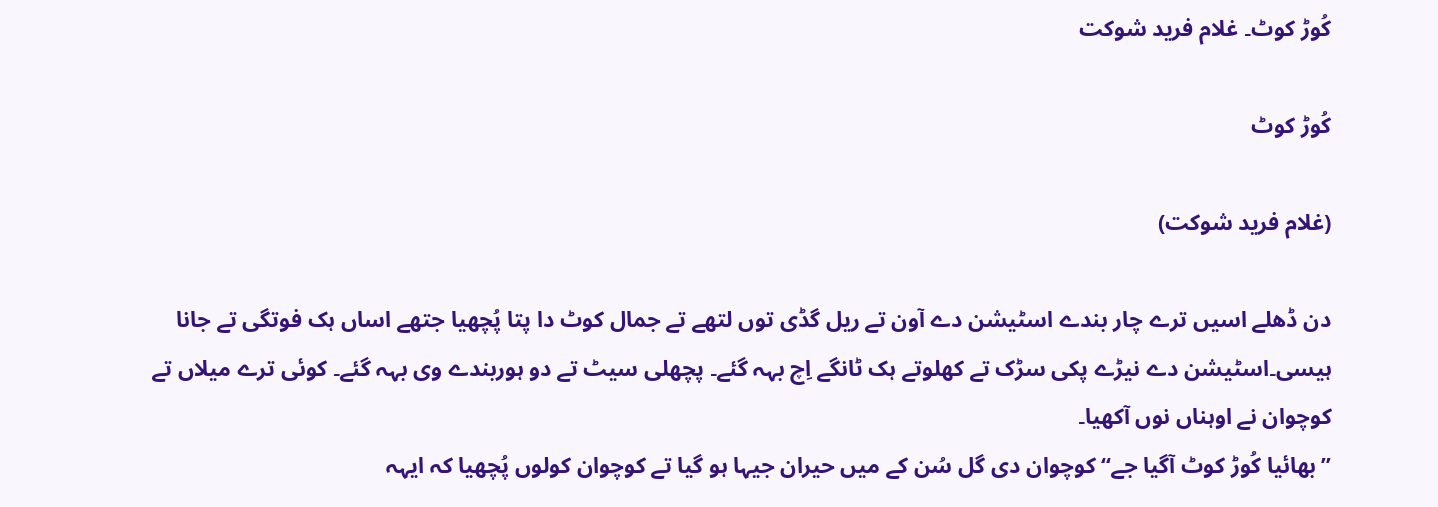کُوڑ کوٹ۔ غلام فرید شوکت

کُوڑ کوٹ

(غلام فرید شوکت)

دن ڈھلے اسیں ترے چار بندے اسٹیشن دے آون تے ریل گڈی توں لتھے تے جمال کوٹ دا پتا پُچھیا جتھے اساں ہک فوتگی تے جانا ہیسی۔اسٹیشن دے نیڑے پکی سڑک تے کھلوتے ہک ٹانگے اِچ بہہ گئے۔ پچھلی سیٹ تے دو ہوربندے وی بہہ گئے۔ کوئی ترے میلاں تے کوچوان نے اوہناں نوں آکھیا۔
’’بھائیا کُوڑ کوٹ آگیا جے‘‘ کوچوان دی گل سُن کے میں حیران جیہا ہو گیا تے کوچوان کولوں پُچھیا کہ ایہہ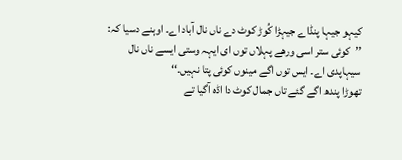کیہو جیہا پنڈاے جیہڑا کُوڑ کوٹ دے ناں نال آباد اے۔ اوہنے دسیا کہ:
’’کوئی ستر اسی ورھے پہلاں توں ای ایہہ وستی ایسے ناں نال سیہاپدی اے۔ ایس توں اگے مینوں کوئی پتا نہیں۔‘‘
تھوڑا پندھ اگے گئے تاں جمال کوٹ دا اڈہ آگیا تے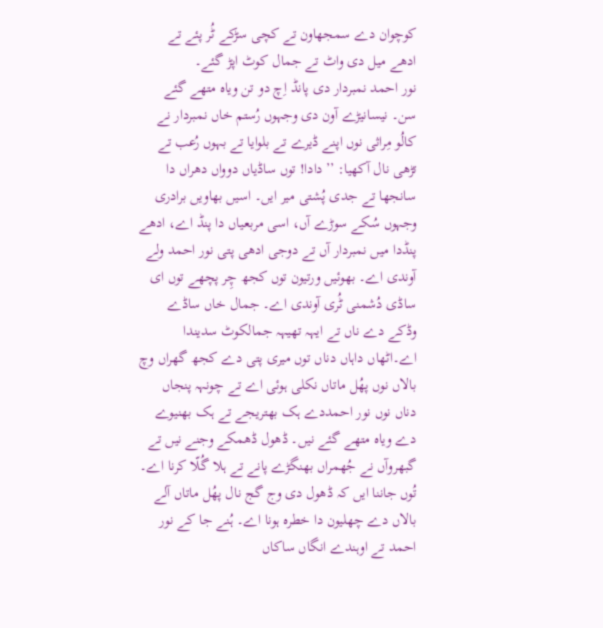کوچوان دے سمجھاون تے کچی سڑکے ٹُر پئے تے ادھے میل دی واٹ تے جمال کوٹ اپڑ گئے۔
نور احمد نمبردار دی پانڈ اِچ دو تن ویاہ متھے گئے سن۔ نیسانیڑے آون دی وجہوں رُستم خاں نمبردار نے کالُو مِراثی نوں اپنے ڈیرے تے بلوایا تے بہوں رُعب تے تڑھی نال آکھیا: ’’دادا! توں ساڈیاں دوواں دھراں دا سانجھا تے جدی پُشتی میر ایں۔ اسیں بھاویں برادری وجہوں سُکے سوڑے آں، اسی مربعیاں دا پنڈ اے، ادھے پنڈدا میں نمبردار آں تے دوجی ادھی پتی نور احمد ولے آوندی اے۔ بھوئیں ورتیون توں کجھ چِر پچھے توں ای ساڈی دُشمنی ٹُری آوندی اے۔ جمال خاں ساڈے وڈکے دے ناں تے ایہہ تھیہہ جمالکوٹ سدیندا اے۔اٹھاں داہاں دناں توں میری پتی دے کجھ گھراں وچ بالاں نوں پھُل ماتاں نکلی ہوئی اے تے چونہہ پنجاں دناں نوں نور احمددے ہک بھتریجے تے ہک بھنیوے دے ویاہ متھے گئے نیں۔ ڈھول ڈھمکے وجنے نیں تے گبھروآں نے جُھمراں بھنگڑے پانے تے ہلا گُلّا کرنا اے۔ تُوں جاننا ایں کہ ڈھول دی وج گج نال پھُل ماتاں آلے بالاں دے چھلیون دا خطرہ ہونا اے۔ ہُنے جا کے نور احمد تے اوہندے انگاں ساکاں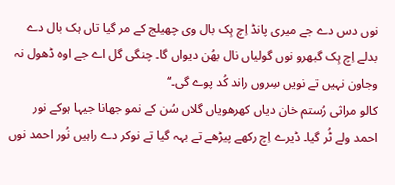نوں دس دے جے میری پانڈ اِچ ہِک بال وی چھیلج کے مر گیا تاں ہک بال دے بدلے اِچ ہِک گبھرو نوں گولیاں نال بھُن دیواں گا۔ چنگی گل اے جے اوہ ڈھول نہ وجاون نہیں تے نویں سِروں راند کُد پوے گی۔‘‘
کالو مراثی رُستم خان دیاں کھرھویاں گلاں سُن کے نمو جھانا جیہا ہوکے نور احمد ولے ٹُر گیا۔ ڈیرے اِچ رکھے پیڑھے تے بہہ گیا تے نوکر دے راہیں نُور احمد نوں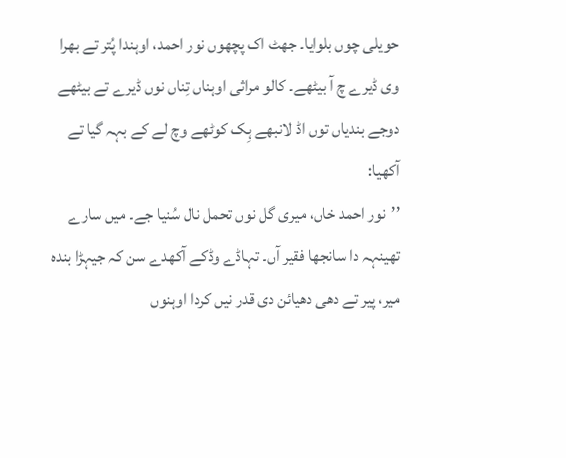حویلی چوں بلوایا۔ جھٹ اک پچھوں نور احمد، اوہندا پُتر تے بھرا وی ڈیرے چ آ بیٹھے۔ کالو مراثی اوہناں تِناں نوں ڈیرے تے بیٹھے دوجے بندیاں توں اڈ لانبھے ہِک کوٹھے وچ لے کے بہہ گیا تے آکھیا:
’’نور احمد خاں، میری گل نوں تحمل نال سُنیا جے۔ میں سارے تھینہہ دا سانجھا فقیر آں۔ تہاڈے وڈکے آکھدے سن کہ جیہڑا بندہ میر، پیر تے دھی دھیائن دی قدر نیں کردا اوہنوں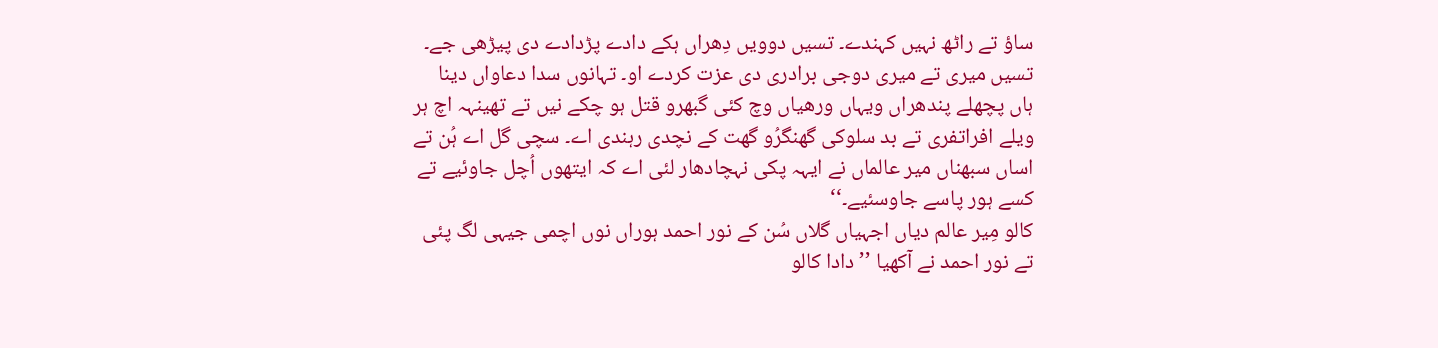ساؤ تے راٹھ نہیں کہندے۔ تسیں دوویں دِھراں ہکے دادے پڑدادے دی پیڑھی جے۔ تسیں میری تے میری دوجی برادری دی عزت کردے او۔ تہانوں سدا دعاواں دینا ہاں پچھلے پندھراں ویہاں ورھیاں وچ کئی گبھرو قتل ہو چکے نیں تے تھینہہ اچ ہر ویلے افراتفری تے بد سلوکی گھنگرُو گھت کے نچدی رہندی اے۔ سچی گل اے ہُن تے اساں سبھناں میر عالماں نے ایہہ پکی نہچادھار لئی اے کہ ایتھوں اُچل جاوئیے تے کسے ہور پاسے جاوسئیے۔‘‘
کالو مِیر عالم دیاں اجہیاں گلاں سُن کے نور احمد ہوراں نوں اچمی جیہی لگ پئی تے نور احمد نے آکھیا ’’دادا کالو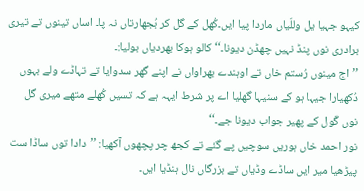کیہو جہیا یل وللّیاں ماردا پیا ایں۔کُھل کے گل کر بُجھارتاں نہ پا۔ اساں تینوں تے تیری برادری نوں پنڈ نہیں چھڈن دیونا۔‘‘ کالو ہوکا بھردیاں بولیا:۔
’’اج مینوں رُستم خاں تے اوہندے بھراواں نے اپنے گھر سدوایا تے تہاڈے ولے بہوں دُکھیارا جیہا ہو کے سنیہا گھلیا اے پر شرط ایہہ ہے کہ تسیں کُھلے متھے میری گل نوں گَول کے پھیر جواب دیونا جے۔‘‘
نور احمد خاں ہوریں سوچیں پے گئے تے کجھ چر پچھوں آکھیا: ’’دادا توں ساڈا ست پیڑھیا میر ایں ساڈے وڈیاں تے بزرگاں نال ہنڈیا ایں۔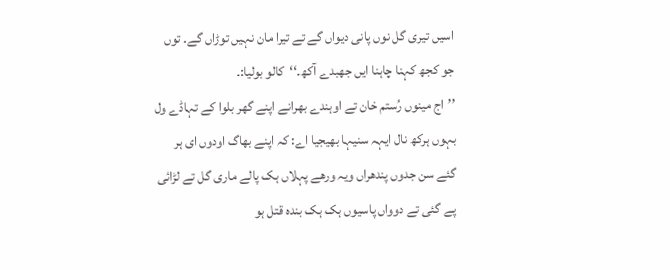اسیں تیری گل نوں پانی دیواں گے تے تیرا مان نہیں توڑاں گے۔ توں جو کجھ کہنا چاہنا ایں جھبدے آکھ۔‘‘کالو بولیا:۔
’’اج مینوں رُستم خان تے اوہندے بھرانے اپنے گھر بلوا کے تہاڈے ول بہوں ہرکھ نال ایہہ سنیہا بھیجیا اے: کہ اپنے بھاگ اودوں ای ہر گئے سن جدوں پندھراں ویہ ورھے پہلاں ہک پالے ماری گل تے لڑائی پے گئی تے دوواں پاسیوں ہک ہک بندہ قتل ہو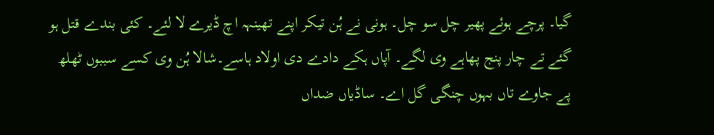گیا۔ پرچے ہوئے پھیر چل سو چل۔ ہونی نے ہُن تیکر اپنے تھینہہ اچ ڈیرے لا لئے۔ کئی بندے قتل ہو گئے تے چار پنج پھاہے وی لگے۔ آپاں ہکے دادے دی اولاد ہاسے۔شالا ہُن وی کسے سببوں ٹھلھ پے جاوے تاں بہوں چنگی گل اے۔ ساڈیاں ضداں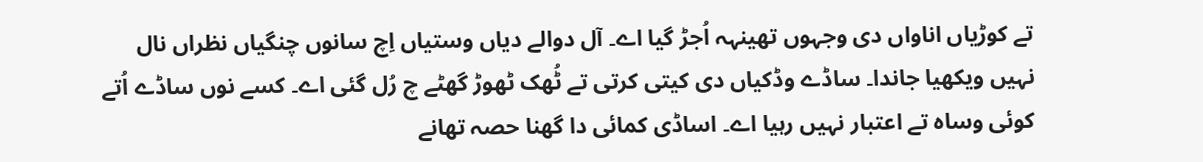تے کوڑیاں اناواں دی وجہوں تھینہہ اُجڑ گیا اے۔ آل دوالے دیاں وستیاں اِچ سانوں چنگیاں نظراں نال نہیں ویکھیا جاندا۔ ساڈے وڈکیاں دی کیتی کرتی تے ٹُھک ٹھوڑ گھٹے چ رُل گئی اے۔ کسے نوں ساڈے اُتے کوئی وساہ تے اعتبار نہیں رہیا اے۔ اساڈی کمائی دا گھنا حصہ تھانے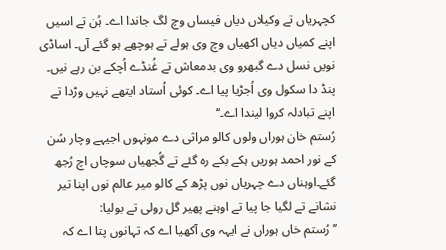کچہریاں تے وکیلاں دیاں فیساں وچ لگ جاندا اے۔ ہُن تے اسیں اپنے کمیاں دیاں اکھیاں وچ وی ہولے تے ہوچھے ہو گئے آں۔ اساڈی نویں نسل دے گبھرو وی بدمعاش تے غُنڈے اُچکے بن رہے نیں۔ پنڈ دا سکول وی اُجڑیا پیا اے۔ کوئی اُستاد ایتھے نہیں وڑدا تے اپنے تبادلہ کروا لیندا اے۔‘‘
رُستم خان ہوراں ولوں کالو مراثی دے مونہوں اجیہے وچار سُن کے نور احمد ہوریں ہکے بکے رہ گئے تے گُجھیاں سوچاں اچ رُجھ گئے۔اوہناں دے چہریاں نوں پڑھ کے کالو میر عالم نوں اپنا تیر نشانے تے لگیا جا پیا تے اوہنے پھیر گل رولی تے بولیا:
’’رُستم خاں ہوراں نے ایہہ وی آکھیا اے کہ تہانوں پتا اے کہ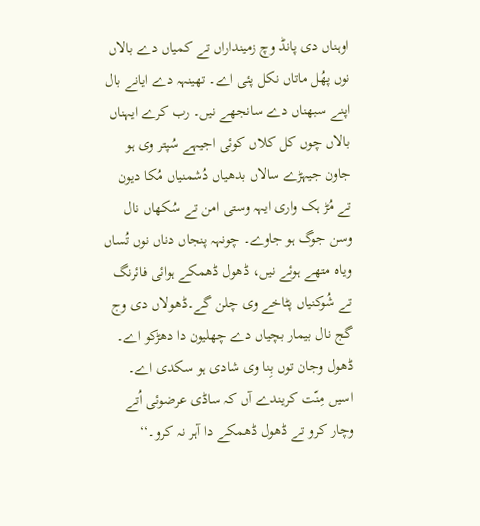اوہناں دی پانڈ وچ زمینداراں تے کمیاں دے بالاں نوں پھُل ماتاں نکل پئی اے۔ تھینہہ دے ایانے بال اپنے سبھناں دے سانجھے نیں۔ رب کرے ایہناں بالاں چوں کل کلاں کوئی اجیہے سُپتر وی ہو جاون جیہڑے سالاں بدھیاں دُشمنیاں مُکا دیون تے مُڑ ہک واری ایہہ وستی امن تے سُکھاں نال وسن جوگ ہو جاوے۔ چونہہ پنجاں دناں نوں تُساں ویاہ متھے ہوئے نیں، ڈھول ڈھمکے ہوائی فائرنگ تے شُوکنیاں پٹاخے وی چلن گے۔ڈھولاں دی وج گج نال بیمار بچیاں دے چھلیون دا دھڑکو اے۔ ڈھول وجان توں بِنا وی شادی ہو سکدی اے۔ اسیں مِنّت کریندے آں کہ ساڈی عرضوئی اُتے وچار کرو تے ڈھول ڈھمکے دا آہر نہ کرو۔‘‘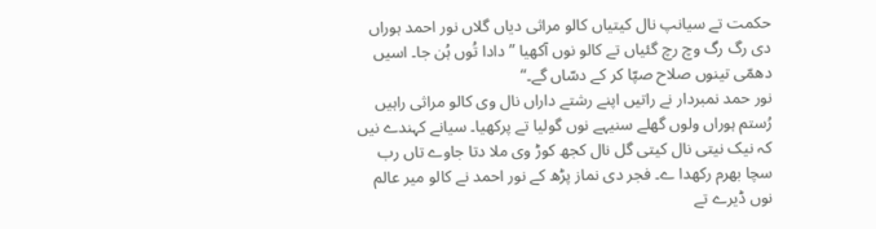حکمت تے سیانپ نال کیتیاں کالو مراثی دیاں گلاں نور احمد ہوراں دی رگ رگ وچ رچ گئیاں تے کالو نوں آکھیا ’’دادا تُوں ہُن جا۔ اسیں دھمّی تینوں صلاح صپّا کر کے دسّاں گے۔‘‘
نور حمد نمبردار نے راتیں اپنے رشتے داراں نال وی کالو مراثی راہیں رُستم ہوراں ولوں گھلے سنیہے نوں گولیا تے پرکھیا۔ سیانے کہندے نیں کہ نیک نیتی نال کیتی گل نال کجھ کوڑ وی ملا دتا جاوے تاں رب سچا بھرم رکھدا ے۔ فجر دی نماز پڑھ کے نور احمد نے کالو میر عالم نوں ڈیرے تے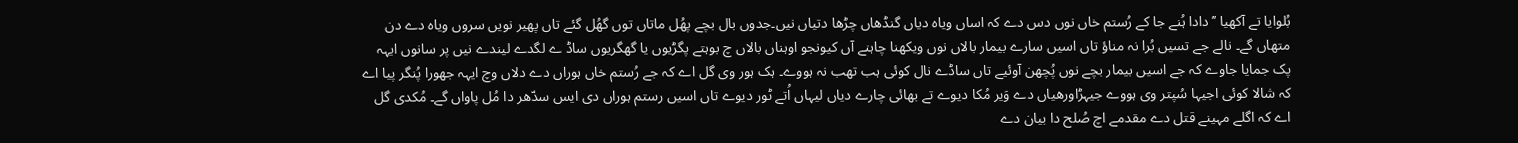بُلوایا تے آکھیا ’’دادا ہُنے جا کے رُستم خاں نوں دس دے کہ اساں ویاہ دیاں گنڈھاں چڑھا دتیاں نیں۔جدوں بال بچے پھُل ماتاں توں گھُل گئے تاں پھیر نویں سروں ویاہ دے دن متھاں گے۔ نالے جے تسیں بُرا نہ مناؤ تاں اسیں سارے بیمار بالاں نوں ویکھنا چاہنے آں کیونجو اوہناں بالاں چ بوہتے پگڑیوں یا گھگریوں ساڈ ے لگدے لیندے نیں پر سانوں ایہہ پک جمایا جاوے کہ جے اسیں بیمار بچے نوں پُچھن آوئیے تاں ساڈے نال کوئی ہب تھب نہ ہووے۔ ہک ہور وی گل اے کہ جے رُستم خاں ہوراں دے دلاں وچ ایہہ جھورا پُنگر پیا اے کہ شالا کوئی اجیہا سُپتر وی ہووے جیہڑاورھیاں دے وَیر مُکا دیوے تے بھائی چارے دیاں لیہاں اُتے ٹور دیوے تاں اسیں رستم ہوراں دی ایس سدّھر دا مُل پاواں گے۔ مُکدی گل اے کہ اگلے مہینے قتل دے مقدمے اچ صُلح دا بیان دے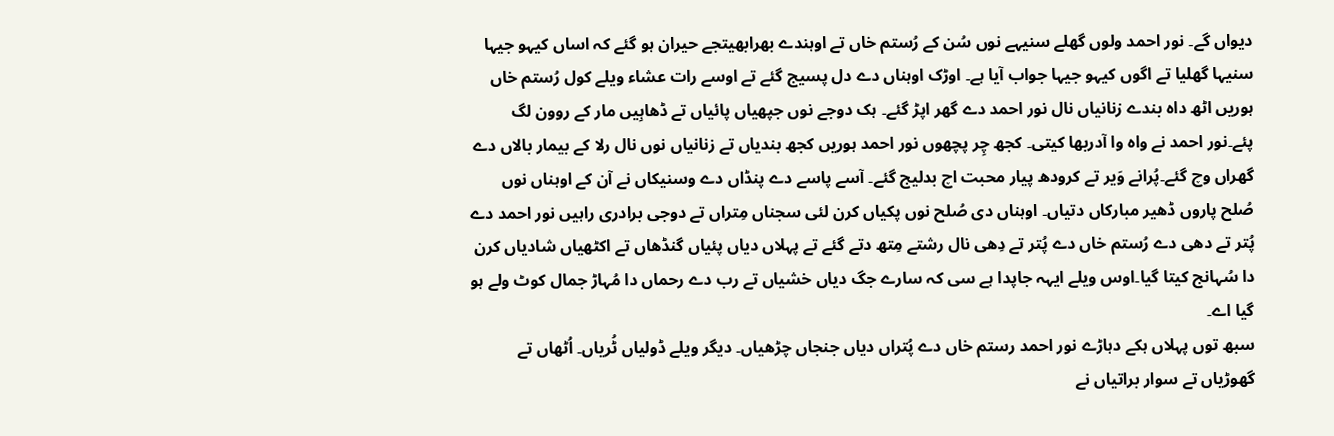دیواں گے۔ نور احمد ولوں گھلے سنیہے نوں سُن کے رُستم خاں تے اوہندے بھرابھیتجے حیران ہو گئے کہ اساں کیہو جیہا سنیہا گھلیا تے اگوں کیہو جیہا جواب آیا ہے۔ اوڑک اوہناں دے دل پسیج گئے تے اوسے رات عشاء ویلے کول رُستم خاں ہوریں اٹھ داہ بندے زنانیاں نال نور احمد دے گھر اپڑ گئے۔ ہک دوجے نوں جپھیاں پائیاں تے ڈھاہِیں مار کے روون لگ پئے۔نور احمد نے واہ وا آدربھا کیتی۔ کجھ چِر پچھوں نور احمد ہوریں کجھ بندیاں تے زنانیاں نوں نال رلا کے بیمار بالاں دے گھراں وچ گئے۔پُرانے وَیر تے کرودھ پیار محبت اچ بدلیج گئے۔ آسے پاسے دے پنڈاں دے وسنیکاں نے آن کے اوہناں نوں صُلح پاروں ڈھیر مبارکاں دتیاں۔ اوہناں دی صُلح نوں پکیاں کرن لئی سجناں مِتراں تے دوجی برادری راہیں نور احمد دے پُتر تے دھی دے رُستم خاں دے پُتر تے دِھی نال رشتے مِتھ دتے گئے تے پہلاں دیاں پئیاں گنڈھاں تے اکٹھیاں شادیاں کرن دا سُہانج کیتا گیا۔اوس ویلے ایہہ جاپدا ہے سی کہ سارے جگ دیاں خشیاں تے رب دے رحماں دا مُہاڑ جمال کوٹ ولے ہو گیا اے۔
سبھ توں پہلاں ہکے دہاڑے نور احمد رستم خاں دے پُتراں دیاں جنجاں چڑھیاں۔ دیگر ویلے ڈولیاں ٹُریاں۔ اُٹھاں تے گھوڑیاں تے سوار براتیاں نے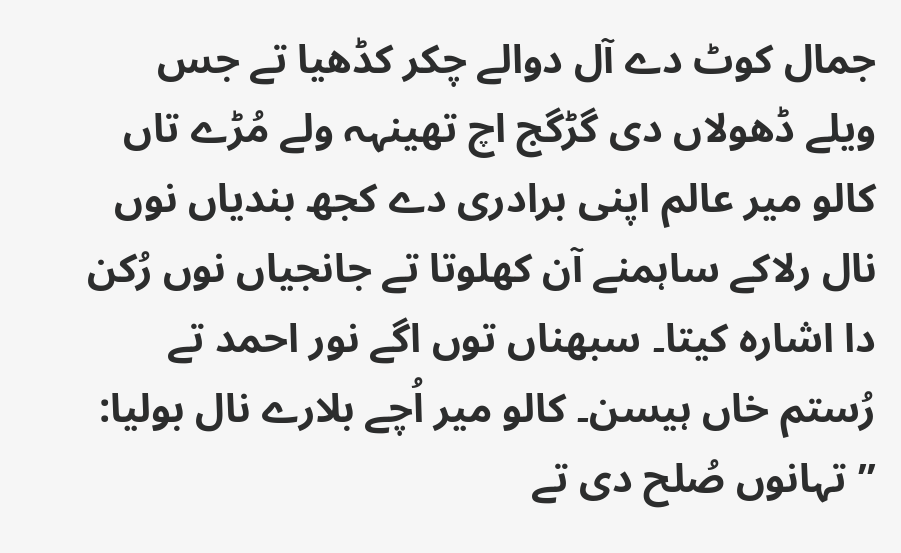جمال کوٹ دے آل دوالے چکر کڈھیا تے جس ویلے ڈھولاں دی گڑگج اچ تھینہہ ولے مُڑے تاں کالو میر عالم اپنی برادری دے کجھ بندیاں نوں نال رلاکے ساہمنے آن کھلوتا تے جانجیاں نوں رُکن دا اشارہ کیتا۔ سبھناں توں اگے نور احمد تے رُستم خاں ہیسن۔ کالو میر اُچے بلارے نال بولیا:
’’تہانوں صُلح دی تے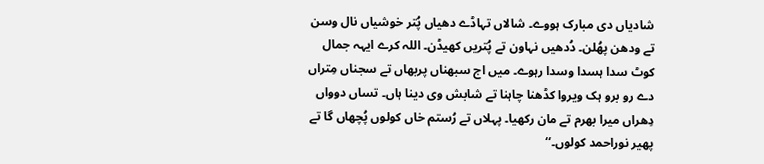شادیاں دی مبارک ہووے۔ شالاں تہاڈے دھیاں پُتر خوشیاں نال وسن تے ودھن پھُلن۔ دُدھیں نہاون تے پُتریں کھیڈن۔ اللہ کرے ایہہ جمال کوٹ سدا ہسدا وسدا رہوے۔ میں اج سبھناں پربھاں تے سجناں مِتراں دے رو برو ہک ویروا کڈھنا چاہنا تے شابش وی دینا ہاں۔ تساں دوواں دِھراں میرا بھرم تے مان رکھیا۔ پہلاں تے رُستم خاں کولوں پُچھاں گا تے پھیر نوراحمد کولوں۔‘‘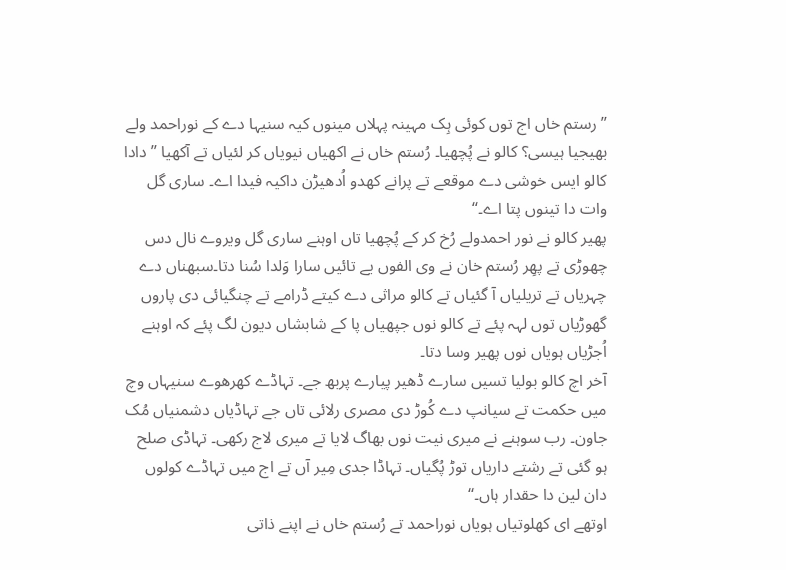’’رستم خاں اج توں کوئی ہِک مہینہ پہلاں مینوں کیہ سنیہا دے کے نوراحمد ولے بھیجیا ہیسی؟ کالو نے پُچھیا۔ رُستم خاں نے اکھیاں نیویاں کر لئیاں تے آکھیا ’’دادا کالو ایس خوشی دے موقعے تے پرانے کھدو اُدھیڑن داکیہ فیدا اے۔ ساری گل وات دا تینوں پتا اے۔‘‘
پھیر کالو نے نور احمدولے رُخ کر کے پُچھیا تاں اوہنے ساری گل ویروے نال دس چھوڑی تے پھِر رُستم خان نے وی الفوں یے تائیں سارا وَلدا سُنا دتا۔سبھناں دے چہریاں تے تریلیاں آ گئیاں تے کالو مراثی دے کیتے ڈرامے تے چنگیائی دی پاروں گھوڑیاں توں لہہ پئے تے کالو نوں جپھیاں پا کے شابشاں دیون لگ پئے کہ اوہنے اُجڑیاں ہویاں نوں پھیر وسا دتا۔
آخر اچ کالو بولیا تسیں سارے ڈھیر پیارے پربھ جے۔ تہاڈے کھرھوے سنیہاں وچ میں حکمت تے سیانپ دے کُوڑ دی مصری رلائی تاں جے تہاڈیاں دشمنیاں مُک جاون۔ رب سوہنے نے میری نیت نوں بھاگ لایا تے میری لاج رکھی۔ تہاڈی صلح ہو گئی تے رشتے داریاں توڑ پُگیاں۔ تہاڈا جدی مِیر آں تے اج میں تہاڈے کولوں دان لین دا حقدار ہاں۔‘‘
اوتھے ای کھلوتیاں ہویاں نوراحمد تے رُستم خاں نے اپنے ذاتی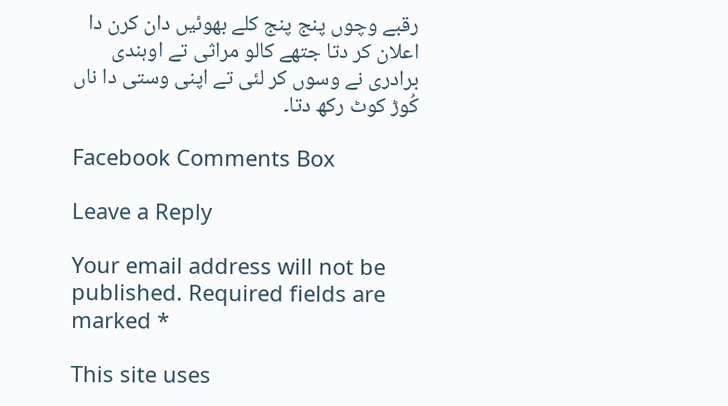رقبے وچوں پنج پنج کلے بھوئیں دان کرن دا اعلان کر دتا جتھے کالو مراثی تے اوہندی برادری نے وسوں کر لئی تے اپنی وستی دا ناں کُوڑ کوٹ رکھ دتا۔

Facebook Comments Box

Leave a Reply

Your email address will not be published. Required fields are marked *

This site uses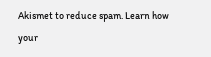Akismet to reduce spam. Learn how your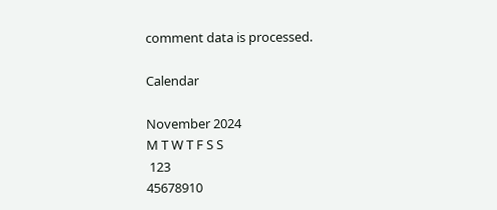comment data is processed.

Calendar

November 2024
M T W T F S S
 123
45678910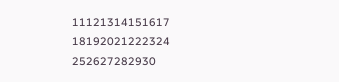11121314151617
18192021222324
252627282930